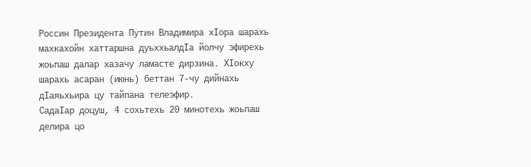Россин Президента Путин Владимира хIора шарахь махкахойн хаттаршна дуьххьалдIа йолчу эфирехь жоьпаш далар хазачу ламасте дирзина. ХIокху шарахь асаран (июнь) беттан 7-чу дийнахь дIаяьхьира цу тайпана телеэфир.
СадаIар доцуш, 4 сохьтехь 20 минотехь жоьпаш делира цо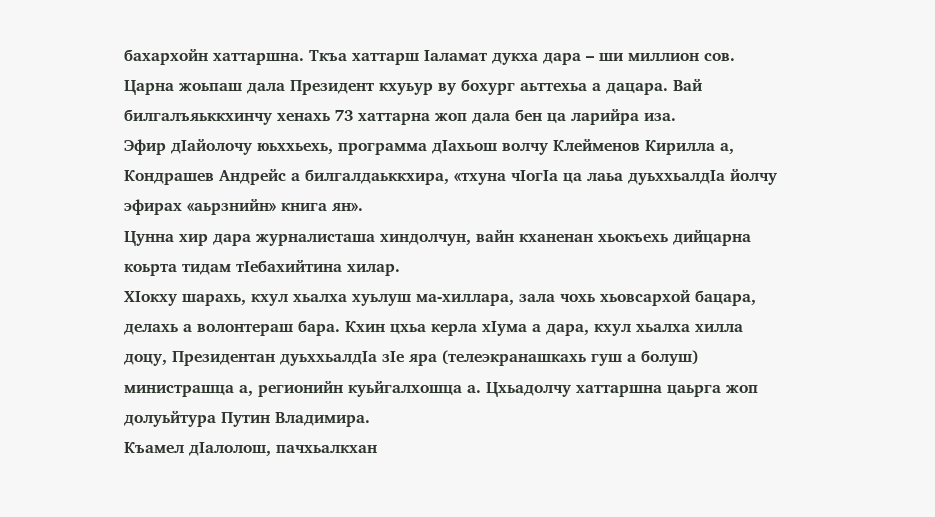бахархойн хаттаршна. Ткъа хаттарш Iаламат дукха дара – ши миллион сов. Царна жоьпаш дала Президент кхуьур ву бохург аьттехьа а дацара. Вай билгалъяьккхинчу хенахь 73 хаттарна жоп дала бен ца ларийра иза.
Эфир дIайолочу юьххьехь, программа дIахьош волчу Клейменов Кирилла а, Кондрашев Андрейс а билгалдаьккхира, «тхуна чIогIа ца лаьа дуьххьалдIа йолчу эфирах «аьрзнийн» книга ян».
Цунна хир дара журналисташа хиндолчун, вайн кханенан хьокъехь дийцарна коьрта тидам тIебахийтина хилар.
ХIокху шарахь, кхул хьалха хуьлуш ма-хиллара, зала чохь хьовсархой бацара, делахь а волонтераш бара. Кхин цхьа керла хIума а дара, кхул хьалха хилла доцу, Президентан дуьххьалдIа зIе яра (телеэкранашкахь гуш а болуш) министрашца а, регионийн куьйгалхошца а. Цхьадолчу хаттаршна цаьрга жоп долуьйтура Путин Владимира.
Къамел дIалолош, пачхьалкхан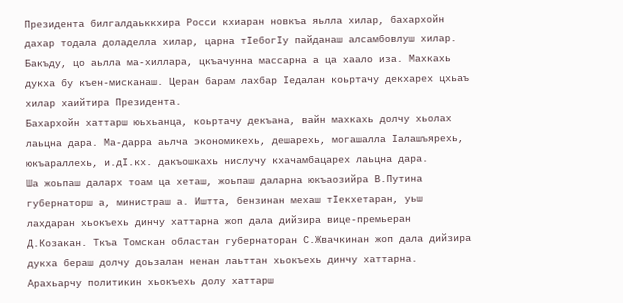Президента билгалдаьккхира Росси кхиаран новкъа яьлла хилар, бахархойн дахар тодала доладелла хилар, царна тIебогIу пайданаш алсамбовлуш хилар.
Бакъду, цо аьлла ма-хиллара, цкъачунна массарна а ца хаало иза. Махкахь дукха бу къен-мисканаш. Церан барам лахбар Iедалан коьртачу декхарех цхьаъ хилар хаийтира Президента.
Бахархойн хаттарш юьхьанца, коьртачу декъана, вайн махкахь долчу хьолах лаьцна дара. Ма-дарра аьлча экономикехь, дешарехь, могашалла Iалашъярехь, юкъараллехь, и.дI.кх. дакъошкахь нислучу кхачамбацарех лаьцна дара.
Ша жоьпаш даларх тоам ца хеташ, жоьпаш даларна юкъаозийра В.Путина губернаторш а, министраш а. Иштта, бензинан мехаш тIекхетаран, уьш лахдаран хьокъехь динчу хаттарна жоп дала дийзира вице-премьеран Д.Козакан. Ткъа Томскан областан губернаторан С.Жвачкинан жоп дала дийзира дукха бераш долчу доьзалан ненан лаьттан хьокъехь динчу хаттарна.
Арахьарчу политикин хьокъехь долу хаттарш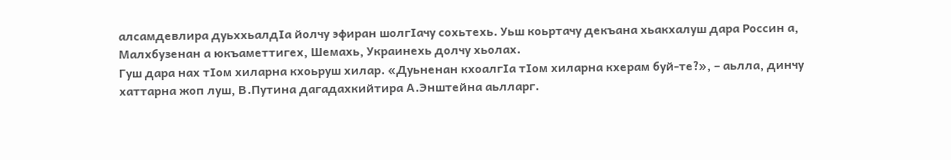алсамдевлира дуьххьалдIа йолчу эфиран шолгIачу сохьтехь. Уьш коьртачу декъана хьакхалуш дара Россин а, Малхбузенан а юкъаметтигех, Шемахь, Украинехь долчу хьолах.
Гуш дара нах тIом хиларна кхоьруш хилар. «Дуьненан кхоалгIа тIом хиларна кхерам буй-те?», – аьлла, динчу хаттарна жоп луш, В.Путина дагадахкийтира А.Энштейна аьлларг.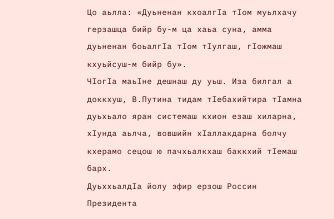Цо аьлла: «Дуьненан кхоалгIа тIом муьлхачу герзашца бийр бу-м ца хаьа суна, амма дуьненан боьалгIа тIом тIулгаш, гIожмаш кхуьйсуш-м бийр бу».
ЧIогIа маьIне дешнаш ду уьш. Иза билгал а доккхуш, В.Путина тидам тIебахийтира тIамна дуьхьало яран системаш кхион езаш хиларна, хIунда аьлча, вовшийн хIаллакдарна болчу кхерамо сецош ю пачхьалкхаш баккхий тIемаш барх.
ДуьххьалдIа йолу эфир ерзош Россин Президента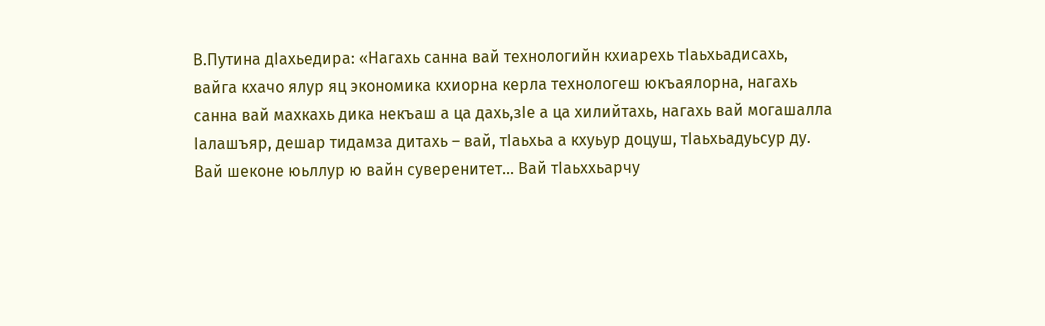В.Путина дIахьедира: «Нагахь санна вай технологийн кхиарехь тIаьхьадисахь, вайга кхачо ялур яц экономика кхиорна керла технологеш юкъаялорна, нагахь санна вай махкахь дика некъаш а ца дахь,зIе а ца хилийтахь, нагахь вай могашалла Iалашъяр, дешар тидамза дитахь – вай, тIаьхьа а кхуьур доцуш, тIаьхьадуьсур ду. Вай шеконе юьллур ю вайн суверенитет… Вай тIаьххьарчу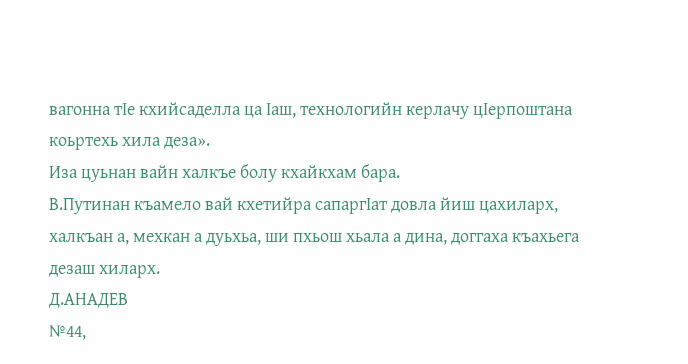вагонна тIе кхийсаделла ца Iаш, технологийн керлачу цIерпоштана коьртехь хила деза».
Иза цуьнан вайн халкъе болу кхайкхам бара.
В.Путинан къамело вай кхетийра сапаргIат довла йиш цахиларх, халкъан а, мехкан а дуьхьа, ши пхьош хьала а дина, доггаха къахьега дезаш хиларх.
Д.АНАДЕВ
№44,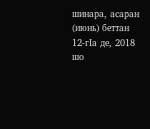шинара, асаран (июнь) беттан 12-гIа де, 2018 шо